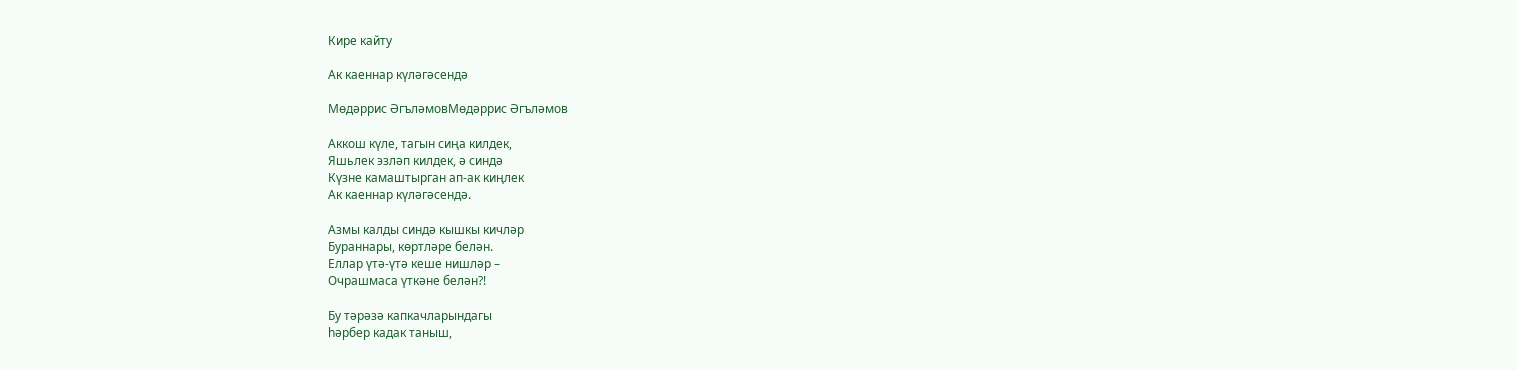Кире кайту

Ак каеннар күләгәсендә

Мөдәррис ӘгъләмовМөдәррис Әгъләмов

Аккош күле, тагын сиңа килдек,
Яшьлек эзләп килдек, ә синдә
Күзне камаштырган ап-ак киңлек
Ак каеннар күләгәсендә.

Азмы калды синдә кышкы кичләр
Бураннары, көртләре белән.
Еллар үтә-үтә кеше нишләр –
Очрашмаса үткәне белән?!

Бу тәрәзә капкачларындагы
һәрбер кадак таныш,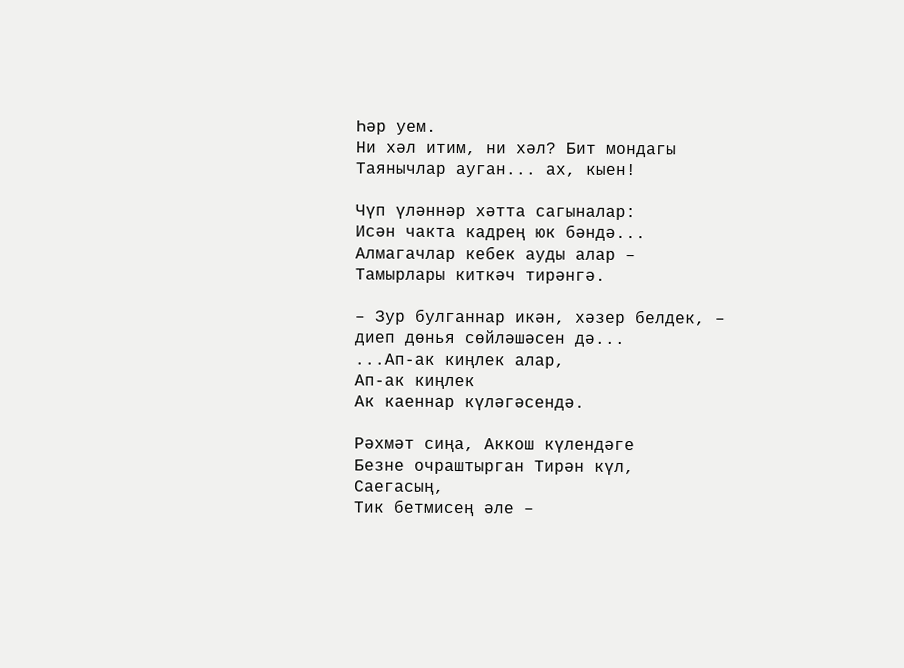Һәр уем.
Ни хәл итим, ни хәл? Бит мондагы
Таянычлар ауган... ах, кыен!

Чүп үләннәр хәтта сагыналар:
Исән чакта кадрең юк бәндә...
Алмагачлар кебек ауды алар –
Тамырлары киткәч тирәнгә.

– Зур булганнар икән, хәзер белдек, –
диеп дөнья сөйләшәсен дә...
...Ап-ак киңлек алар,
Ап-ак киңлек
Ак каеннар күләгәсендә.

Рәхмәт сиңа, Аккош күлендәге
Безне очраштырган Тирән күл,
Саегасың,
Тик бетмисең әле –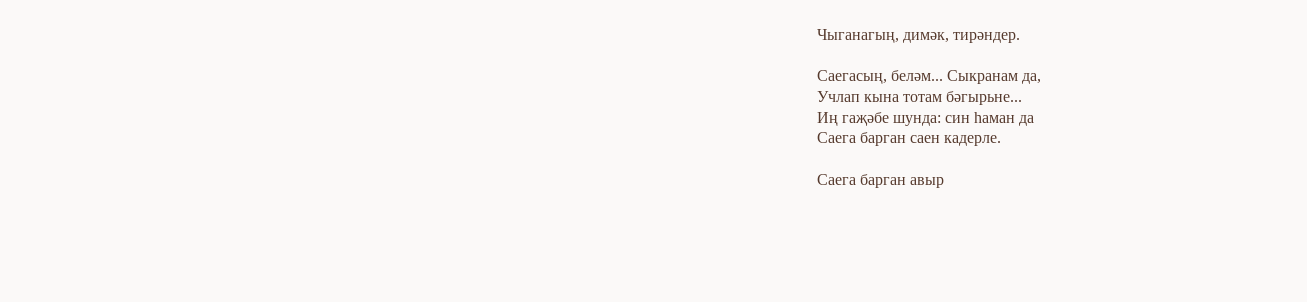Чыганагың, димәк, тирәндер.

Саегасың, беләм... Сыкранам да,
Учлап кына тотам бәгырьне...
Иң гаҗәбе шунда: син һаман да
Саега барган саен кадерле.

Саега барган авыр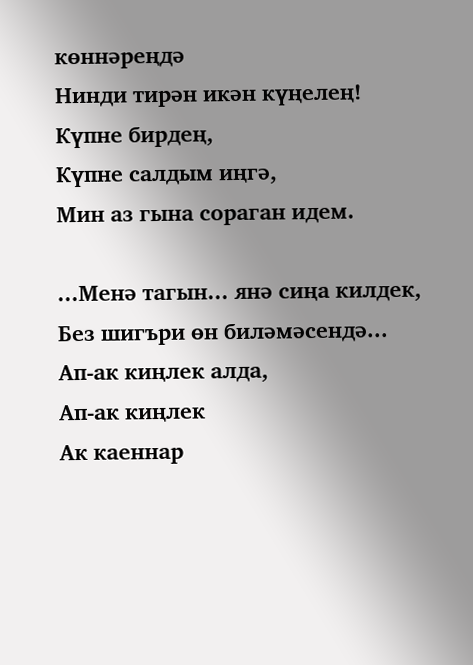көннәреңдә
Нинди тирән икән күңелең!
Күпне бирдең,
Күпне салдым иңгә,
Мин аз гына сораган идем.

...Менә тагын... янә сиңа килдек,
Без шигъри өн биләмәсендә...
Ап-ак киңлек алда,
Ап-ак киңлек
Ак каеннар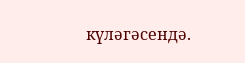күләгәсендә.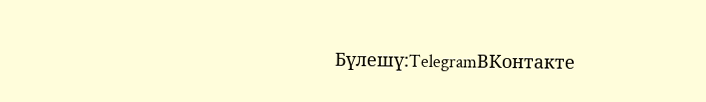Бүлешү:TelegramВКонтакте